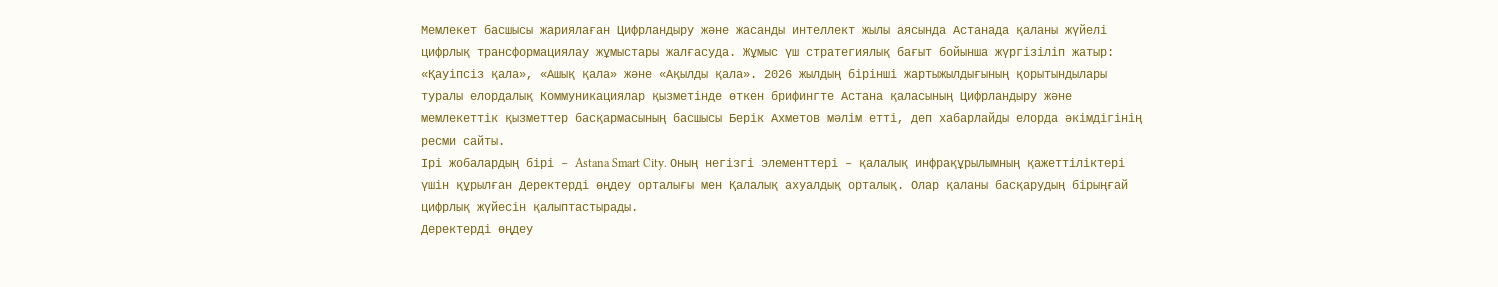Мемлекет басшысы жариялаған Цифрландыру және жасанды интеллект жылы аясында Астанада қаланы жүйелі цифрлық трансформациялау жұмыстары жалғасуда. Жұмыс үш стратегиялық бағыт бойынша жүргізіліп жатыр: «Қауіпсіз қала», «Ашық қала» және «Ақылды қала». 2026 жылдың бірінші жартыжылдығының қорытындылары туралы елордалық Коммуникациялар қызметінде өткен брифингте Астана қаласының Цифрландыру және мемлекеттік қызметтер басқармасының басшысы Берік Ахметов мәлім етті, деп хабарлайды елорда әкімдігінің ресми сайты.
Ірі жобалардың бірі – Astana Smart City. Оның негізгі элементтері – қалалық инфрақұрылымның қажеттіліктері үшін құрылған Деректерді өңдеу орталығы мен Қалалық ахуалдық орталық. Олар қаланы басқарудың бірыңғай цифрлық жүйесін қалыптастырады.
Деректерді өңдеу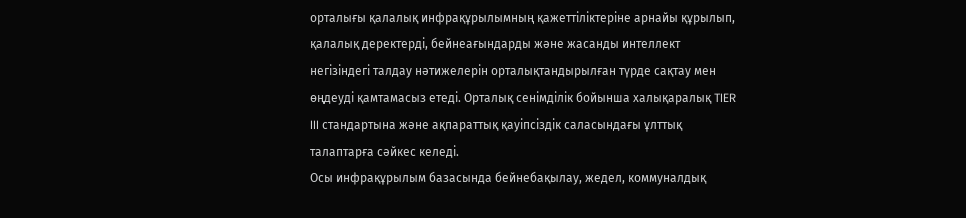орталығы қалалық инфрақұрылымның қажеттіліктеріне арнайы құрылып, қалалық деректерді, бейнеағындарды және жасанды интеллект негізіндегі талдау нәтижелерін орталықтандырылған түрде сақтау мен өңдеуді қамтамасыз етеді. Орталық сенімділік бойынша халықаралық TIER III стандартына және ақпараттық қауіпсіздік саласындағы ұлттық талаптарға сәйкес келеді.
Осы инфрақұрылым базасында бейнебақылау, жедел, коммуналдық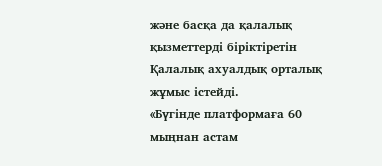және басқа да қалалық қызметтерді біріктіретін Қалалық ахуалдық орталық жұмыс істейді.
«Бүгінде платформаға 60 мыңнан астам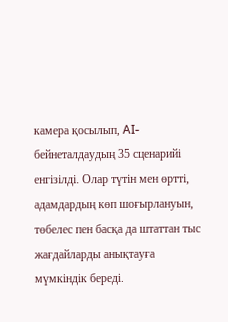камера қосылып, AI-бейнеталдаудың 35 сценарийі енгізілді. Олар түтін мен өртті, адамдардың көп шоғырлануын, төбелес пен басқа да штаттан тыс жағдайларды анықтауға мүмкіндік береді.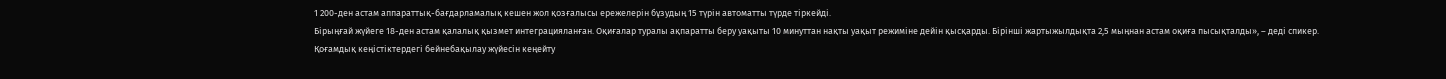1 200-ден астам аппараттық-бағдарламалық кешен жол қозғалысы ережелерін бұзудың 15 түрін автоматты түрде тіркейді.
Бірыңғай жүйеге 18-ден астам қалалық қызмет интеграцияланған. Оқиғалар туралы ақпаратты беру уақыты 10 минуттан нақты уақыт режиміне дейін қысқарды. Бірінші жартыжылдықта 2,5 мыңнан астам оқиға пысықталды», – деді спикер.
Қоғамдық кеңістіктердегі бейнебақылау жүйесін кеңейту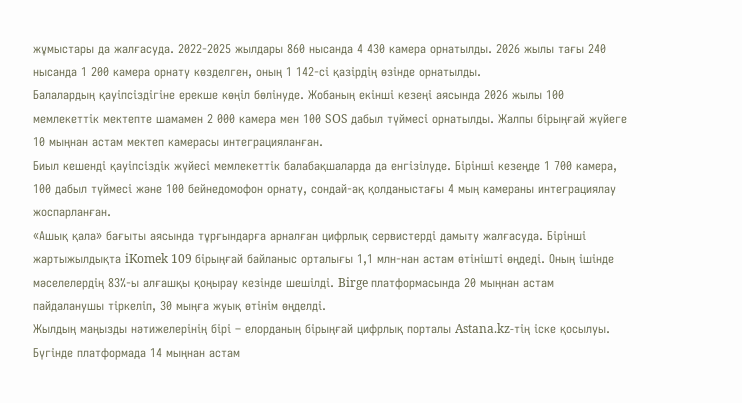жұмыстары да жалғасуда. 2022-2025 жылдары 860 нысанда 4 430 камера орнатылды. 2026 жылы тағы 240 нысанда 1 200 камера орнату көзделген, оның 1 142-сі қазірдің өзінде орнатылды.
Балалардың қауіпсіздігіне ерекше көңіл бөлінуде. Жобаның екінші кезеңі аясында 2026 жылы 100 мемлекеттік мектепте шамамен 2 000 камера мен 100 SOS дабыл түймесі орнатылды. Жалпы бірыңғай жүйеге 10 мыңнан астам мектеп камерасы интеграцияланған.
Биыл кешенді қауіпсіздік жүйесі мемлекеттік балабақшаларда да енгізілуде. Бірінші кезеңде 1 700 камера, 100 дабыл түймесі және 100 бейнедомофон орнату, сондай-ақ қолданыстағы 4 мың камераны интеграциялау жоспарланған.
«Ашық қала» бағыты аясында тұрғындарға арналған цифрлық сервистерді дамыту жалғасуда. Бірінші жартыжылдықта iKomek 109 бірыңғай байланыс орталығы 1,1 млн-нан астам өтінішті өңдеді. Оның ішінде мәселелердің 83%-ы алғашқы қоңырау кезінде шешілді. Birge платформасында 20 мыңнан астам пайдаланушы тіркеліп, 30 мыңға жуық өтінім өңделді.
Жылдың маңызды нәтижелерінің бірі – елорданың бірыңғай цифрлық порталы Astana.kz-тің іске қосылуы. Бүгінде платформада 14 мыңнан астам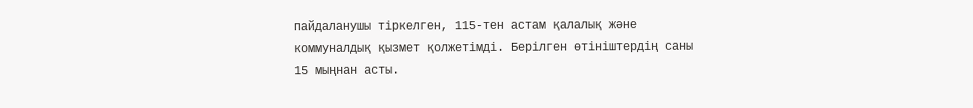пайдаланушы тіркелген, 115-тен астам қалалық және коммуналдық қызмет қолжетімді. Берілген өтініштердің саны 15 мыңнан асты.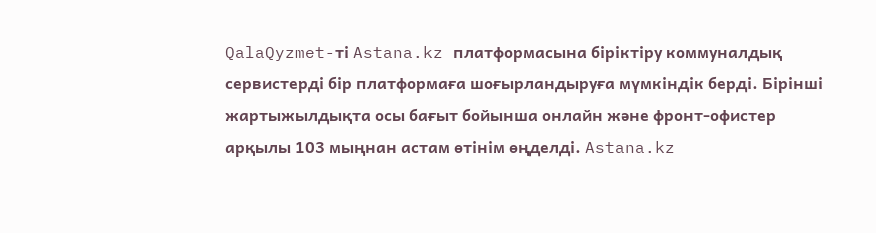QalaQyzmet-ті Astana.kz платформасына біріктіру коммуналдық сервистерді бір платформаға шоғырландыруға мүмкіндік берді. Бірінші жартыжылдықта осы бағыт бойынша онлайн және фронт-офистер арқылы 103 мыңнан астам өтінім өңделді. Astana.kz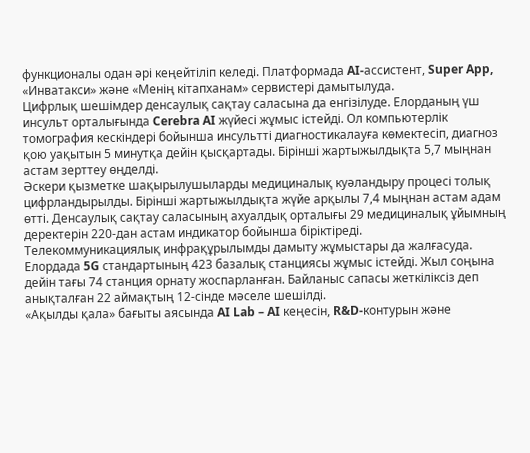функционалы одан әрі кеңейтіліп келеді. Платформада AI-ассистент, Super App, «Инватакси» және «Менің кітапханам» сервистері дамытылуда.
Цифрлық шешімдер денсаулық сақтау саласына да енгізілуде. Елорданың үш инсульт орталығында Cerebra AI жүйесі жұмыс істейді. Ол компьютерлік томография кескіндері бойынша инсультті диагностикалауға көмектесіп, диагноз қою уақытын 5 минутқа дейін қысқартады. Бірінші жартыжылдықта 5,7 мыңнан астам зерттеу өңделді.
Әскери қызметке шақырылушыларды медициналық куәландыру процесі толық цифрландырылды. Бірінші жартыжылдықта жүйе арқылы 7,4 мыңнан астам адам өтті. Денсаулық сақтау саласының ахуалдық орталығы 29 медициналық ұйымның деректерін 220-дан астам индикатор бойынша біріктіреді.
Телекоммуникациялық инфрақұрылымды дамыту жұмыстары да жалғасуда.
Елордада 5G стандартының 423 базалық станциясы жұмыс істейді. Жыл соңына дейін тағы 74 станция орнату жоспарланған. Байланыс сапасы жеткіліксіз деп анықталған 22 аймақтың 12-сінде мәселе шешілді.
«Ақылды қала» бағыты аясында AI Lab – AI кеңесін, R&D-контурын және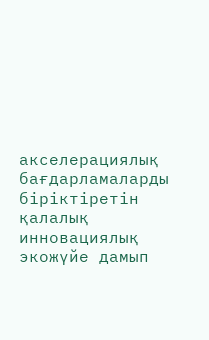акселерациялық бағдарламаларды біріктіретін қалалық инновациялық экожүйе дамып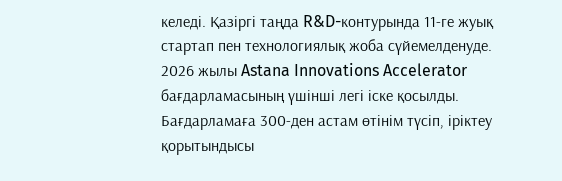келеді. Қазіргі таңда R&D-контурында 11-ге жуық стартап пен технологиялық жоба сүйемелденуде.
2026 жылы Astana Innovations Accelerator бағдарламасының үшінші легі іске қосылды. Бағдарламаға 300-ден астам өтінім түсіп, іріктеу қорытындысы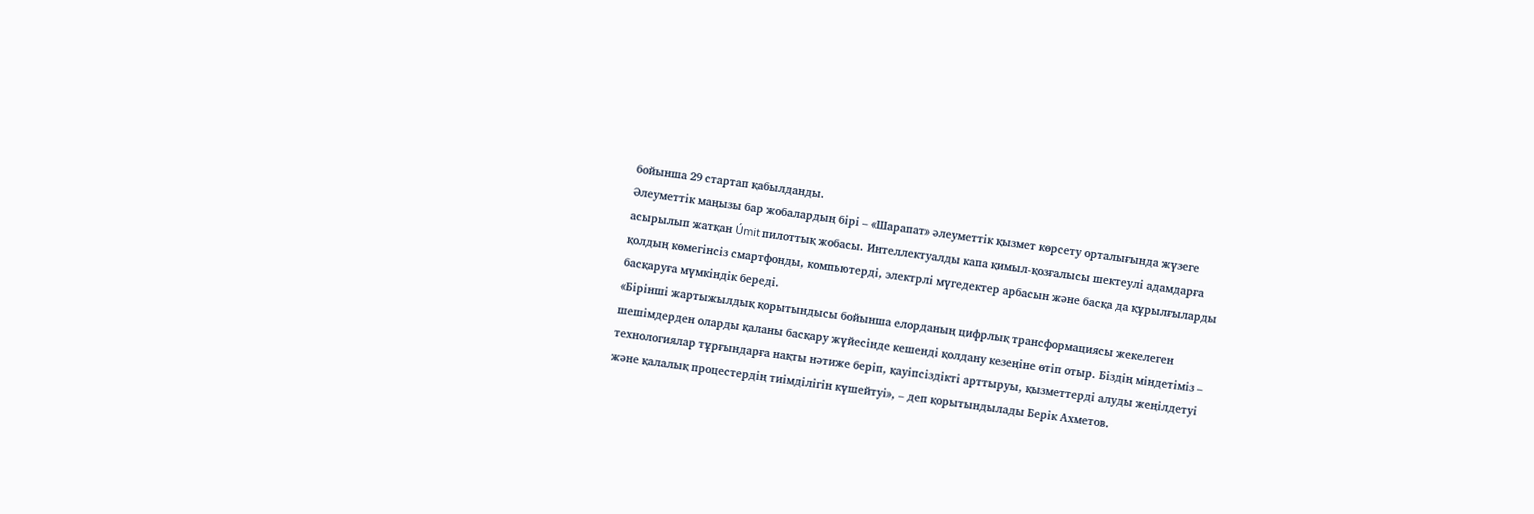бойынша 29 стартап қабылданды.
Әлеуметтік маңызы бар жобалардың бірі – «Шарапат» әлеуметтік қызмет көрсету орталығында жүзеге асырылып жатқан Úmit пилоттық жобасы. Интеллектуалды капа қимыл-қозғалысы шектеулі адамдарға қолдың көмегінсіз смартфонды, компьютерді, электрлі мүгедектер арбасын және басқа да құрылғыларды басқаруға мүмкіндік береді.
«Бірінші жартыжылдық қорытындысы бойынша елорданың цифрлық трансформациясы жекелеген шешімдерден оларды қаланы басқару жүйесінде кешенді қолдану кезеңіне өтіп отыр. Біздің міндетіміз – технологиялар тұрғындарға нақты нәтиже беріп, қауіпсіздікті арттыруы, қызметтерді алуды жеңілдетуі және қалалық процестердің тиімділігін күшейтуі», – деп қорытындылады Берік Ахметов.